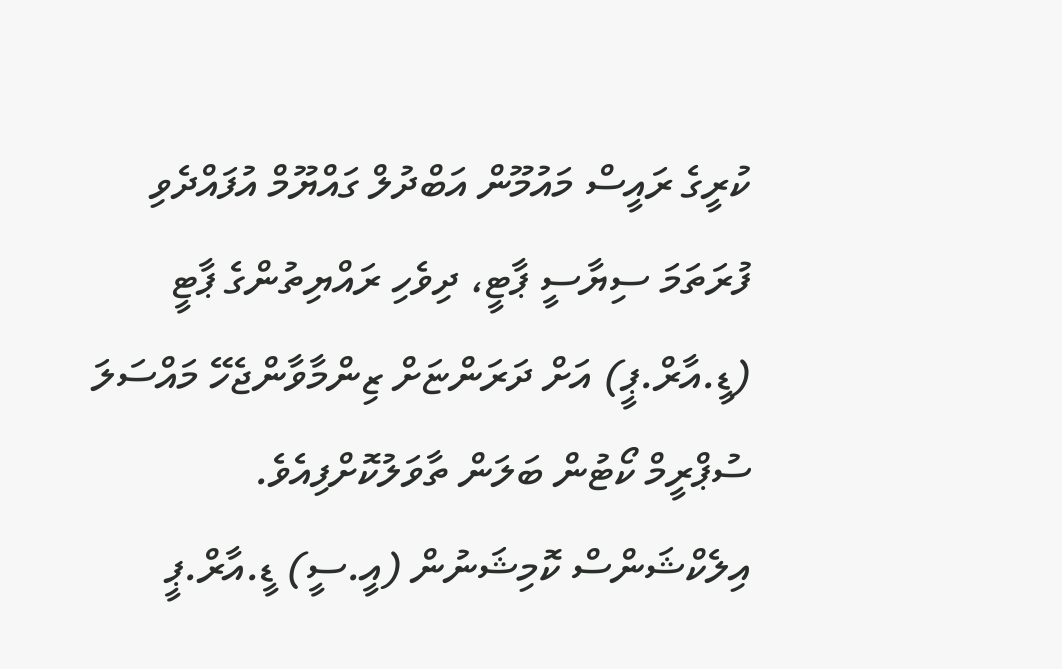ކުރީގެ ރައީސް މައުމޫން އަބްދުލް ގައްޔޫމް އުފައްދެވި ފުރަތަމަ ސިޔާސީ ޕާޓީ، ދިވެހި ރައްޔިތުންގެ ޕާޓީ (ޑީ.އާރް.ޕީ) އަށް ދަރަންޏަށް ޒިންމާވާންޖެހޭ މައްސަލަ ސުޕްރީމް ކޯޓުން ބަލަން ތާވަލުކޮށްފިއެވެ.
އިލެކްޝަންސް ކޮމިޝަނުން (އީ.ސީ) ޑީ.އާރް.ޕީ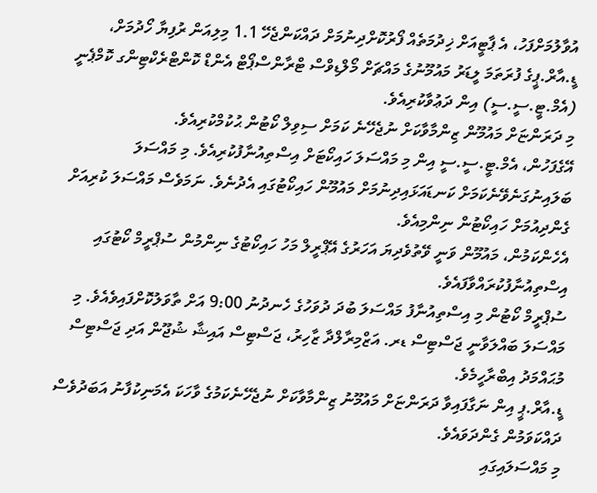އުވާލުމަށްފަހު، އެ ޕާޓީއަށް ޚިދުމަތެއް ފޯރުކޮށްދިނުމަށް ދައްކަންޖެހޭ 1.1 މިލިއަން ރުފިޔާ ހޯދުމަށް، ޑީ.އާރް.ޕީގެ ފުރަތަމަ ލީޑަރު މައުމޫނުގެ މައްޗަށް މޯލްޑިވްސް ޓްރާންސްޕޯޓް އެންޑް ކޮންޓްރެކްޓިންގ ކޮމްޕެނީ (އެމް.ޓީ.ސީ.ސީ) އިން ދަޢުވާކުރިއެވެ.
މި ދަރަންޏަށް މައުމޫން ޒިންމާވާކަށް ނުޖެހޭނެ ކަމަށް ސިވިލް ކޯޓުން ޙުކުމްކުރިއެވެ.
އޭގެފަހުން، އެމް.ޓީ.ސީ.ސީ އިން މި މައްސަލަ ހައިކޯޓަށް އިސްތިއުނާފުކުރިއެވެ. މި މައްސަލަ ބަލައިނުގަނެވޭނެކަމަށް ކަނޑައަޅައިދިނުމަށް މައުމޫން ހައިކޯޓުގައި އެދުނެވެ. ނަމަވެސް މައްސަލަ ކުރިއަށް ގެންދިއުމަށް ހައިކޯޓުން ނިންމިއެވެ.
އެހެންކަމުން، މައުމޫން ވަނީ ވޭތުވެދިޔަ އަހަރުގެ އޭޕްރީލް މަހު ހައިކޯޓުގެ ނިންމުން ސުޕްރީމް ކޯޓުގައި އިސްތިއުނާފުކުރައްވާފައެވެ.
ސުޕްރީމް ކޯޓުން މި އިސްތިއުނާފު މައްސަލަ ބުދަ ދުވަހުގެ ހެނދުނު 9:00 އަށް ތާވަލުކޮށްފައިވެއެވެ. މި މައްސަލަ ބައްލަވާނީ ޖަސްޓިސް ޑރ. އަޒްމިރާލްދާ ޒާހިރު، ޖަސްޓިސް އައިޝާ ޝުޖޫން އަދި ޖަސްޓިސް މުޙައްމަދު އިބްރާހީމެވެ.
ޑީ.އާރް.ޕީ އިން ނަގާފައިވާ ދަރަންޏަށް މައުމޫނު ޒިންމާވާކަށް ނުޖެހޭނެކަމުގެ ވާހަކަ އެމަނިކުފާނު އަބަދުވެސް ދައްކަވަމުން ގެންދަވައެވެ.
މި މައްސަލައިގައި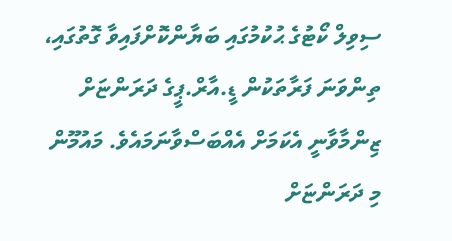ސިވިލް ކޯޓުގެ ޙުކުމުގައި ބަޔާންކޮށްފައިވާ ގޮތުގައި، ތިންވަނަ ފަރާތަކުން ޑީ.އާރް.ޕީގެ ދަރަންޏަށް ޒިންމާވާނީ އެކަމަށް އެއްބަސްވާނަމައެވެ. މައުމޫން މި ދަރަންޏަށް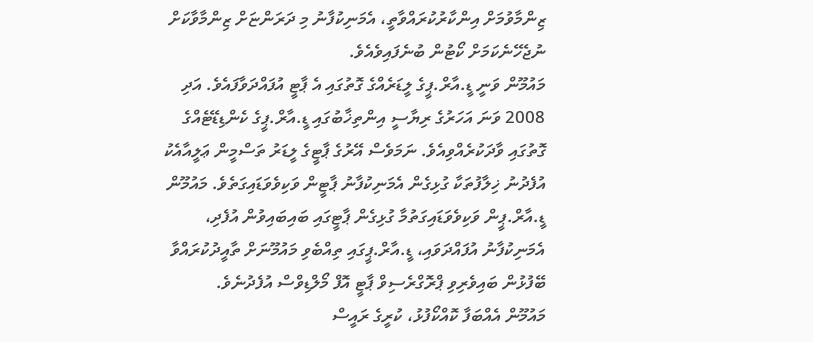ޒިންމާވުމަށް އިންކާރުކުރައްވާތީ، އެމަނިކުފާނު މި ދަރަންޏަށް ޒިންމާވާކަށް ނުޖެހޭނެކަމަށް ކޯޓުން ބުނެފައިވެއެވެ.
މައުމޫން ވަނީ ޑީ.އާރް.ޕީގެ ލީޑަރެއްގެ ގޮތުގައި އެ ޕާޓީ އުފައްދަވާފައެވެ. އަދި 2008 ވަނަ އަހަރުގެ ރިޔާސީ އިންތިޚާބުގައި ޑީ.އާރް.ޕީގެ ކެންޑިޑޭޓެއްގެ ގޮތުގައި ވާދަކުރެއްވިއެވެ. ނަމަވެސް އޭރުގެ ޕާޓީގެ ލީޑަރު ތަސްމީން ޢަލީއާއެކު އުފެދުނު ޚިލާފުތަކާ ގުޅިގެން އެމަނިކުފާނު ޕާޓީން ވަކިވެވަޑައިގަތެވެ. މައުމޫން ޑީ.އާރް.ޕީން ވަކިވެވަޑައިގަތުމާ ގުޅިގެން ޕާޓީގައި ބައިބައިވުން އުފެދި، އެމަނިކުފާނު އުފައްދަވައި، ޑީ.އާރް.ޕީގައި ތިއްބެވި މައުމޫނަށް ތާއީދުކުރައްވާ ބޭފުޅުން ބައިވެރިވި ޕްރޮގްރެސިވް ޕާޓީ އޮފް މޯލްޑިވްސް އުފެދުނެވެ.
މައުމޫން އެއްބަފާ ކޮއްކޯފުޅު، ކުރީގެ ރައީސް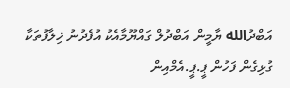އަބްދުالله ޔާމީން އަބްދުލް ގައްޔޫމާއެކު އުފެދުނު ޚިލާފުތަކާ ގުޅިގެން ފަހުން ޕީ.ޕީ.އެމްއިން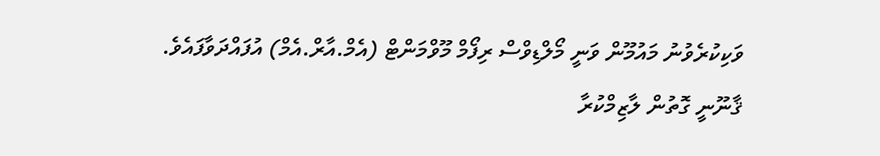ވަކިކުރެވުނު މައުމޫން ވަނީ މޯލްޑިވްސް ރިފޯމް މޫވްމަންޓް (އެމް.އާރް.އެމް) އުފައްދަވާފައެވެ.
ޤާނޫނީ ގޮތުން ލާޒިމްކުރާ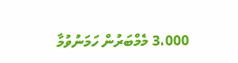3،000 މެމްބަރުން ހަމަނުވުމާ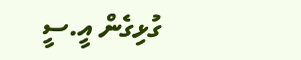ގުޅިގެން އީ.ސީ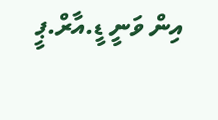އިން ވަނީ ޑީ.އާރް.ޕީ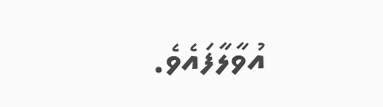އުވާލާފައެވެ.